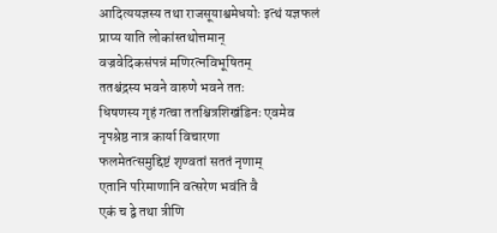आदित्ययज्ञस्य तथा राजसूयाश्वमेधयोः इत्थं यज्ञफलं प्राप्य याति लोकांस्तथोत्तमान्
वज्रवेदिकसंपन्नं मणिरत्नविभूषितम्
ततश्चंद्रस्य भवने वारुणे भवने ततः
धिषणस्य गृहं गत्वा ततश्चित्रशिखंडिनः एवमेव नृपश्रेष्ठ नात्र कार्या विचारणा
फलमेतत्समुद्दिष्टं शृण्वतां सततं नृणाम्
एतानि परिमाणानि वत्सरेण भवंति वै
एकं च द्वे तथा त्रीणि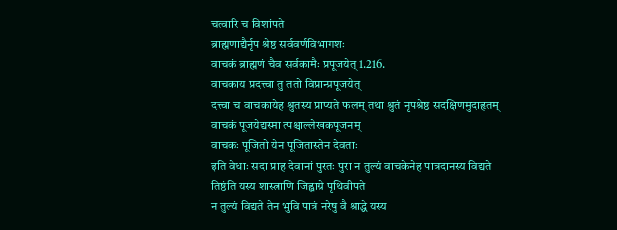चत्वारि च विशांपते
ब्राह्मणाद्यैर्नृप श्रेष्ठ सर्ववर्णविभागशः
वाचकं ब्राह्मणं चैव सर्वकामैः प्रपूजयेत् 1.216.
वाचकाय प्रदत्त्वा तु ततो विप्रान्प्रपूजयेत्
दत्त्वा च वाचकायेह श्रुतस्य प्राप्यते फलम् तथा श्रुतं नृपश्रेष्ठ सदक्षिणमुदाहृतम्
वाचकं पूजयेद्यस्मा त्पश्चाल्लेखकपूजनम्
वाचकः पूजितो येन पूजितास्तेन देवताः
इति वेधाः सदा प्राह देवानां पुरतः पुरा न तुल्यं वाचकेनेह पात्रदानस्य विद्यते
तिष्ठंति यस्य शास्त्राणि जिह्वाग्रे पृथिवीपते
न तुल्यं विद्यते तेन भुवि पात्रं नरेषु वै श्राद्धे यस्य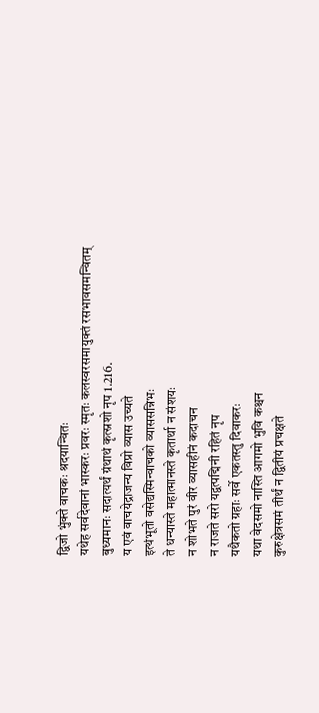द्विजो भुंक्ते वाचकः श्रदयान्वितः
यथेह सर्वदेवानां भास्करः प्रवरः स्मृतः कलस्वरसमायुक्तं रसभावसमन्वितम्
बुध्यमानः सदात्यर्थं ग्रंथाथं कृत्स्नशो नृप 1.216.
य एवं वाचयेद्राजन्य विप्रो व्यास उच्यते
इत्थंभूतो वसेद्यस्मिन्वाचको व्याससन्निभः
ते धन्यास्ते महात्मानस्ते कृतार्था न संशयः
न शोभते पुरं वीर व्यासहीनं कदाचन
न राजते सरो यद्वत्पद्मिनी रहितं नृप
यथैकतो ग्रहाः सर्वे एकतस्तु दिवाकरः
यथा वेदसमो नास्ति आगमो भुवि कश्चन
कुरुक्षेत्रसमं तीर्थं न द्वितीयं प्रचक्षते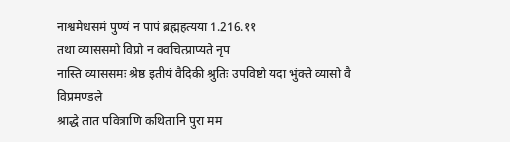नाश्वमेधसमं पुण्यं न पापं ब्रह्महत्यया 1.216.११
तथा व्याससमो विप्रो न क्वचित्प्राप्यते नृप
नास्ति व्याससमः श्रेष्ठ इतीयं वैदिकी श्रुतिः उपविष्टो यदा भुंक्ते व्यासो वै विप्रमण्डले
श्राद्धे तात पवित्राणि कथितानि पुरा मम